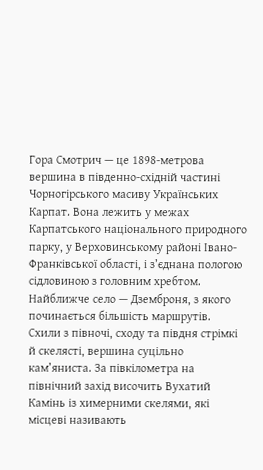Гора Смотрич — це 1898-метрова вершина в південно-східній частині Чорногірського масиву Українських Карпат. Вона лежить у межах Карпатського національного природного парку, у Верховинському районі Івано-Франківської області, і з’єднана пологою сідловиною з головним хребтом. Найближче село — Дземброня, з якого починається більшість маршрутів.
Схили з півночі, сходу та півдня стрімкі й скелясті, вершина суцільно кам’яниста. За півкілометра на північний захід височить Вухатий Камінь із химерними скелями, які місцеві називають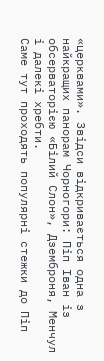«церквами». Звідси відкривається одна з найкращих панорам Чорногори: Піп Іван із обсерваторією «Білий Слон», Дземброня, Менчул і далекі хребти.
Саме тут проходять популярні стежки до Піп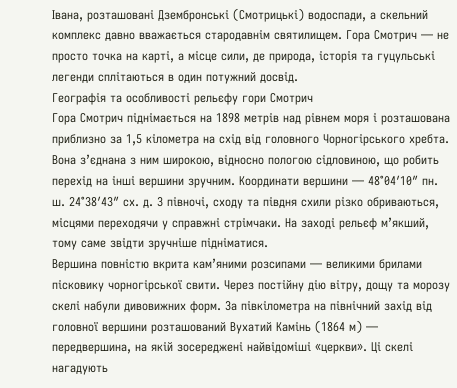Івана, розташовані Дзембронські (Смотрицькі) водоспади, а скельний комплекс давно вважається стародавнім святилищем. Гора Смотрич — не просто точка на карті, а місце сили, де природа, історія та гуцульські легенди сплітаються в один потужний досвід.
Географія та особливості рельєфу гори Смотрич
Гора Смотрич піднімається на 1898 метрів над рівнем моря і розташована приблизно за 1,5 кілометра на схід від головного Чорногірського хребта. Вона з’єднана з ним широкою, відносно пологою сідловиною, що робить перехід на інші вершини зручним. Координати вершини — 48°04′10″ пн. ш. 24°38′43″ сх. д. З півночі, сходу та півдня схили різко обриваються, місцями переходячи у справжні стрімчаки. На заході рельєф м’якший, тому саме звідти зручніше підніматися.
Вершина повністю вкрита кам’яними розсипами — великими брилами пісковику чорногірської свити. Через постійну дію вітру, дощу та морозу скелі набули дивовижних форм. За півкілометра на північний захід від головної вершини розташований Вухатий Камінь (1864 м) — передвершина, на якій зосереджені найвідоміші «церкви». Ці скелі нагадують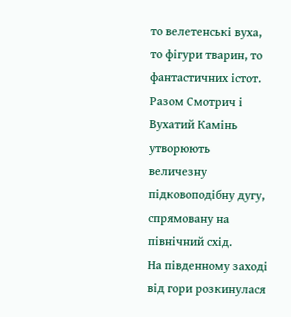то велетенські вуха, то фігури тварин, то фантастичних істот. Разом Смотрич і Вухатий Камінь утворюють величезну підковоподібну дугу, спрямовану на північний схід.
На південному заході від гори розкинулася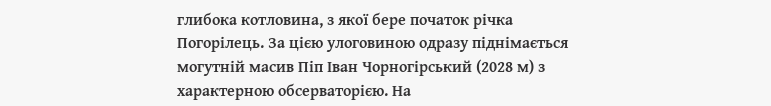глибока котловина, з якої бере початок річка Погорілець. За цією улоговиною одразу піднімається могутній масив Піп Іван Чорногірський (2028 м) з характерною обсерваторією. На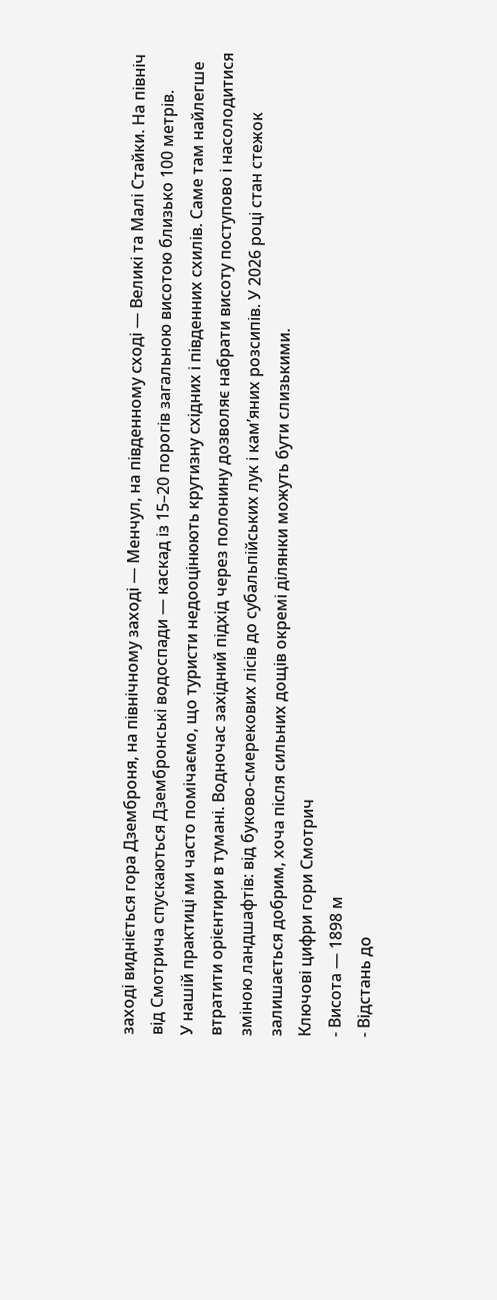заході видніється гора Дземброня, на північному заході — Менчул, на південному сході — Великі та Малі Стайки. На північ від Смотрича спускаються Дзембронські водоспади — каскад із 15–20 порогів загальною висотою близько 100 метрів.
У нашій практиці ми часто помічаємо, що туристи недооцінюють крутизну східних і південних схилів. Саме там найлегше втратити орієнтири в тумані. Водночас західний підхід через полонину дозволяє набрати висоту поступово і насолодитися зміною ландшафтів: від буково-смерекових лісів до субальпійських лук і кам’яних розсипів. У 2026 році стан стежок залишається добрим, хоча після сильних дощів окремі ділянки можуть бути слизькими.
Ключові цифри гори Смотрич
- Висота — 1898 м
- Відстань до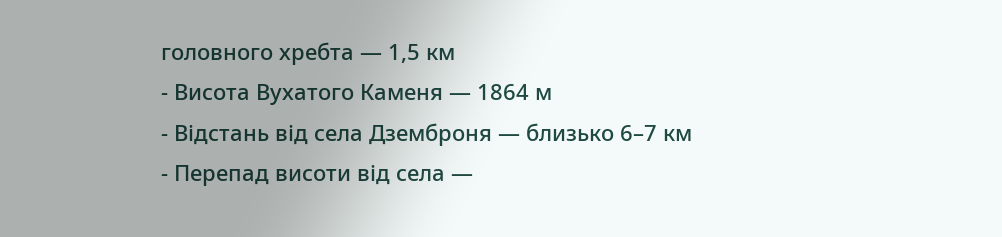головного хребта — 1,5 км
- Висота Вухатого Каменя — 1864 м
- Відстань від села Дземброня — близько 6–7 км
- Перепад висоти від села —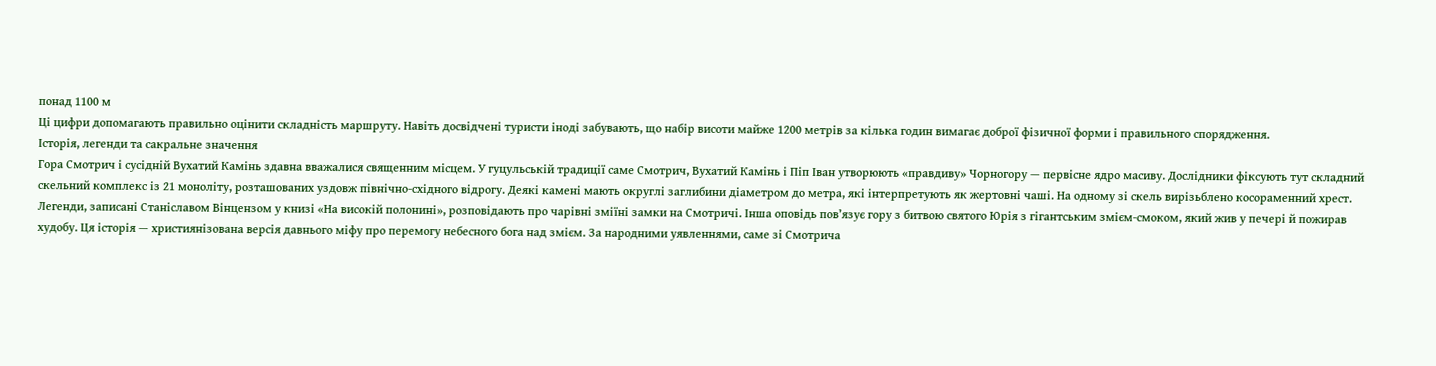понад 1100 м
Ці цифри допомагають правильно оцінити складність маршруту. Навіть досвідчені туристи іноді забувають, що набір висоти майже 1200 метрів за кілька годин вимагає доброї фізичної форми і правильного спорядження.
Історія, легенди та сакральне значення
Гора Смотрич і сусідній Вухатий Камінь здавна вважалися священним місцем. У гуцульській традиції саме Смотрич, Вухатий Камінь і Піп Іван утворюють «правдиву» Чорногору — первісне ядро масиву. Дослідники фіксують тут складний скельний комплекс із 21 моноліту, розташованих уздовж північно-східного відрогу. Деякі камені мають округлі заглибини діаметром до метра, які інтерпретують як жертовні чаші. На одному зі скель вирізьблено косораменний хрест.
Легенди, записані Станіславом Вінцензом у книзі «На високій полонині», розповідають про чарівні зміїні замки на Смотричі. Інша оповідь пов’язує гору з битвою святого Юрія з гігантським змієм-смоком, який жив у печері й пожирав худобу. Ця історія — християнізована версія давнього міфу про перемогу небесного бога над змієм. За народними уявленнями, саме зі Смотрича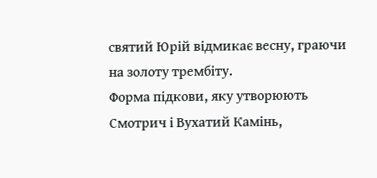святий Юрій відмикає весну, граючи на золоту трембіту.
Форма підкови, яку утворюють Смотрич і Вухатий Камінь,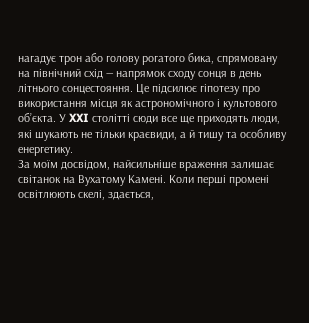нагадує трон або голову рогатого бика, спрямовану на північний схід — напрямок сходу сонця в день літнього сонцестояння. Це підсилює гіпотезу про використання місця як астрономічного і культового об’єкта. У XXI столітті сюди все ще приходять люди, які шукають не тільки краєвиди, а й тишу та особливу енергетику.
За моїм досвідом, найсильніше враження залишає світанок на Вухатому Камені. Коли перші промені освітлюють скелі, здається,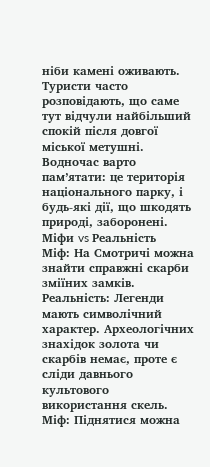ніби камені оживають. Туристи часто розповідають, що саме тут відчули найбільший спокій після довгої міської метушні. Водночас варто пам’ятати: це територія національного парку, і будь-які дії, що шкодять природі, заборонені.
Міфи vs Реальність
Міф: На Смотричі можна знайти справжні скарби зміїних замків.
Реальність: Легенди мають символічний характер. Археологічних знахідок золота чи скарбів немає, проте є сліди давнього культового використання скель.
Міф: Піднятися можна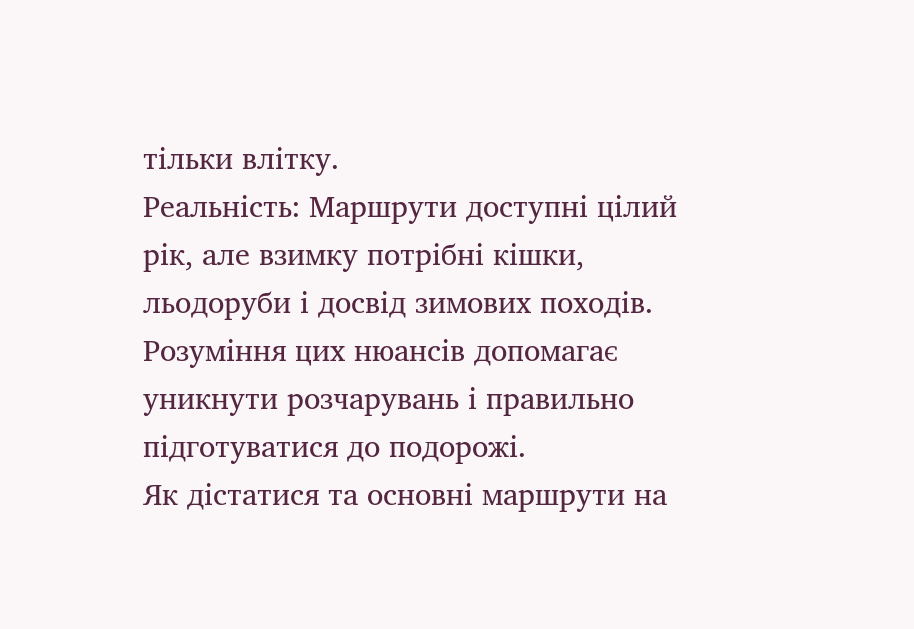тільки влітку.
Реальність: Маршрути доступні цілий рік, але взимку потрібні кішки, льодоруби і досвід зимових походів.
Розуміння цих нюансів допомагає уникнути розчарувань і правильно підготуватися до подорожі.
Як дістатися та основні маршрути на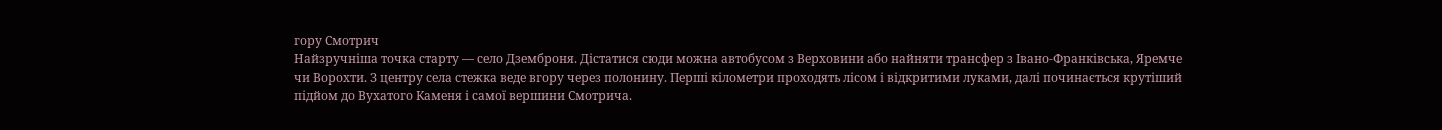гору Смотрич
Найзручніша точка старту — село Дземброня. Дістатися сюди можна автобусом з Верховини або найняти трансфер з Івано-Франківська, Яремче чи Ворохти. З центру села стежка веде вгору через полонину. Перші кілометри проходять лісом і відкритими луками, далі починається крутіший підйом до Вухатого Каменя і самої вершини Смотрича.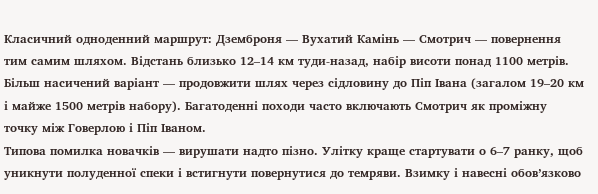Класичний одноденний маршрут: Дземброня — Вухатий Камінь — Смотрич — повернення тим самим шляхом. Відстань близько 12–14 км туди-назад, набір висоти понад 1100 метрів. Більш насичений варіант — продовжити шлях через сідловину до Піп Івана (загалом 19–20 км і майже 1500 метрів набору). Багатоденні походи часто включають Смотрич як проміжну точку між Говерлою і Піп Іваном.
Типова помилка новачків — вирушати надто пізно. Улітку краще стартувати о 6–7 ранку, щоб уникнути полуденної спеки і встигнути повернутися до темряви. Взимку і навесні обов’язково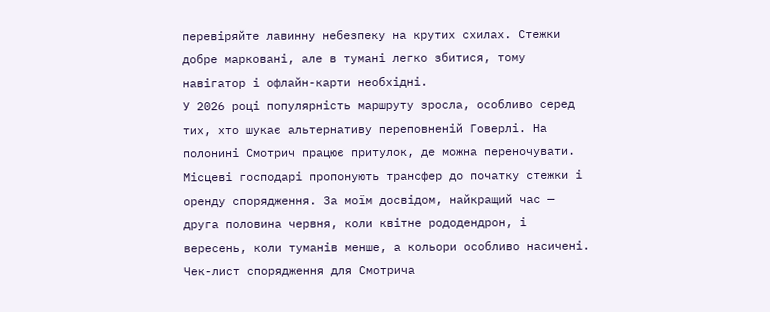перевіряйте лавинну небезпеку на крутих схилах. Стежки добре марковані, але в тумані легко збитися, тому навігатор і офлайн-карти необхідні.
У 2026 році популярність маршруту зросла, особливо серед тих, хто шукає альтернативу переповненій Говерлі. На полонині Смотрич працює притулок, де можна переночувати. Місцеві господарі пропонують трансфер до початку стежки і оренду спорядження. За моїм досвідом, найкращий час — друга половина червня, коли квітне рододендрон, і вересень, коли туманів менше, а кольори особливо насичені.
Чек-лист спорядження для Смотрича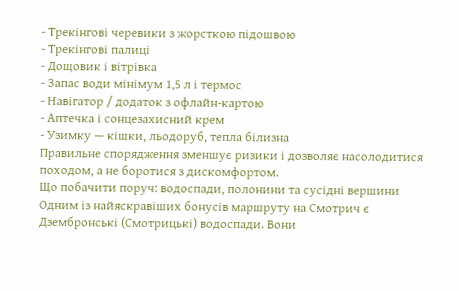- Трекінгові черевики з жорсткою підошвою
- Трекінгові палиці
- Дощовик і вітрівка
- Запас води мінімум 1,5 л і термос
- Навігатор / додаток з офлайн-картою
- Аптечка і сонцезахисний крем
- Узимку — кішки, льодоруб, тепла білизна
Правильне спорядження зменшує ризики і дозволяє насолодитися походом, а не боротися з дискомфортом.
Що побачити поруч: водоспади, полонини та сусідні вершини
Одним із найяскравіших бонусів маршруту на Смотрич є Дзембронські (Смотрицькі) водоспади. Вони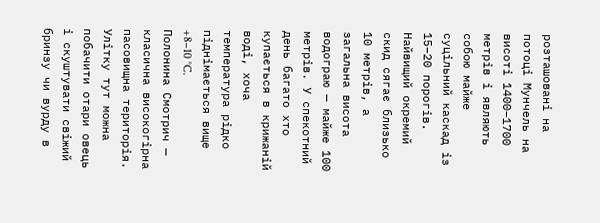розташовані на потоці Мунчель на висоті 1400–1700 метрів і являють собою майже суцільний каскад із 15–20 порогів. Найвищий окремий скид сягає близько 10 метрів, а загальна висота водограю — майже 100 метрів. У спекотний день багато хто купається в крижаній воді, хоча температура рідко піднімається вище +8–10 °C.
Полонина Смотрич — класична високогірна пасовищна територія. Улітку тут можна побачити отари овець і скуштувати свіжий бринзу чи вурду в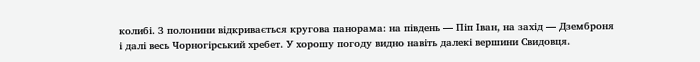колибі. З полонини відкривається кругова панорама: на південь — Піп Іван, на захід — Дземброня і далі весь Чорногірський хребет. У хорошу погоду видно навіть далекі вершини Свидовця.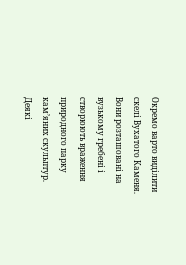Окремо варто виділити скелі Вухатого Каменя. Вони розташовані на вузькому гребені і створюють враження природного парку кам’яних скульптур. Деякі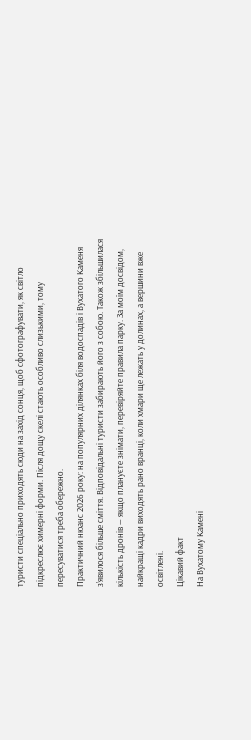туристи спеціально приходять сюди на захід сонця, щоб сфотографувати, як світло підкреслює химерні форми. Після дощу скелі стають особливо слизькими, тому пересуватися треба обережно.
Практичний нюанс 2026 року: на популярних ділянках біля водоспадів і Вухатого Каменя з’явилося більше сміття. Відповідальні туристи забирають його з собою. Також збільшилася кількість дронів — якщо плануєте знімати, перевіряйте правила парку. За моїм досвідом, найкращі кадри виходять рано вранці, коли хмари ще лежать у долинах, а вершини вже освітлені.
Цікавий факт
На Вухатому Камені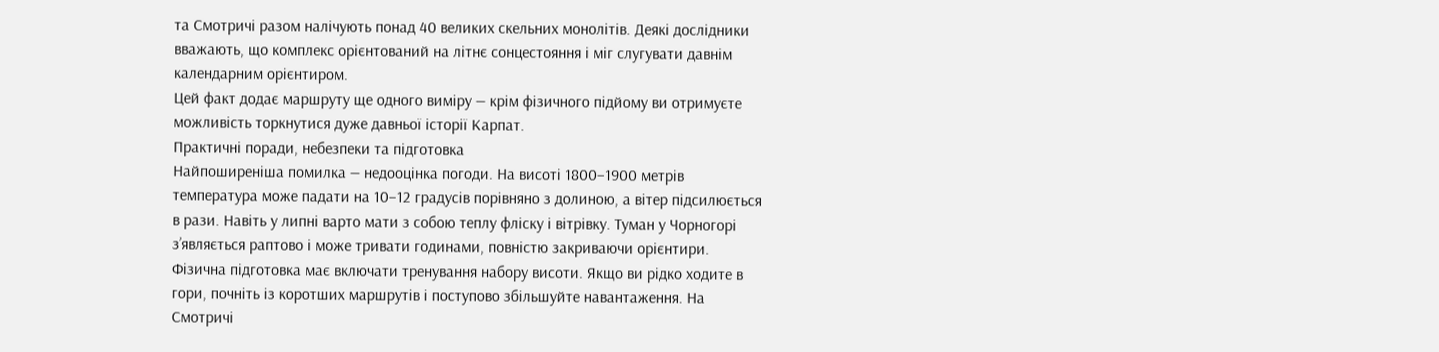та Смотричі разом налічують понад 40 великих скельних монолітів. Деякі дослідники вважають, що комплекс орієнтований на літнє сонцестояння і міг слугувати давнім календарним орієнтиром.
Цей факт додає маршруту ще одного виміру — крім фізичного підйому ви отримуєте можливість торкнутися дуже давньої історії Карпат.
Практичні поради, небезпеки та підготовка
Найпоширеніша помилка — недооцінка погоди. На висоті 1800–1900 метрів температура може падати на 10–12 градусів порівняно з долиною, а вітер підсилюється в рази. Навіть у липні варто мати з собою теплу фліску і вітрівку. Туман у Чорногорі з’являється раптово і може тривати годинами, повністю закриваючи орієнтири.
Фізична підготовка має включати тренування набору висоти. Якщо ви рідко ходите в гори, почніть із коротших маршрутів і поступово збільшуйте навантаження. На Смотричі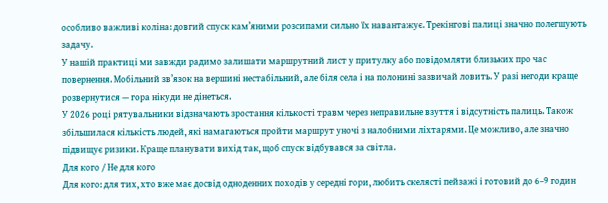особливо важливі коліна: довгий спуск кам’яними розсипами сильно їх навантажує. Трекінгові палиці значно полегшують задачу.
У нашій практиці ми завжди радимо залишати маршрутний лист у притулку або повідомляти близьких про час повернення. Мобільний зв’язок на вершині нестабільний, але біля села і на полонині зазвичай ловить. У разі негоди краще розвернутися — гора нікуди не дінеться.
У 2026 році рятувальники відзначають зростання кількості травм через неправильне взуття і відсутність палиць. Також збільшилася кількість людей, які намагаються пройти маршрут уночі з налобними ліхтарями. Це можливо, але значно підвищує ризики. Краще планувати вихід так, щоб спуск відбувався за світла.
Для кого / Не для кого
Для кого: для тих, хто вже має досвід одноденних походів у середні гори, любить скелясті пейзажі і готовий до 6–9 годин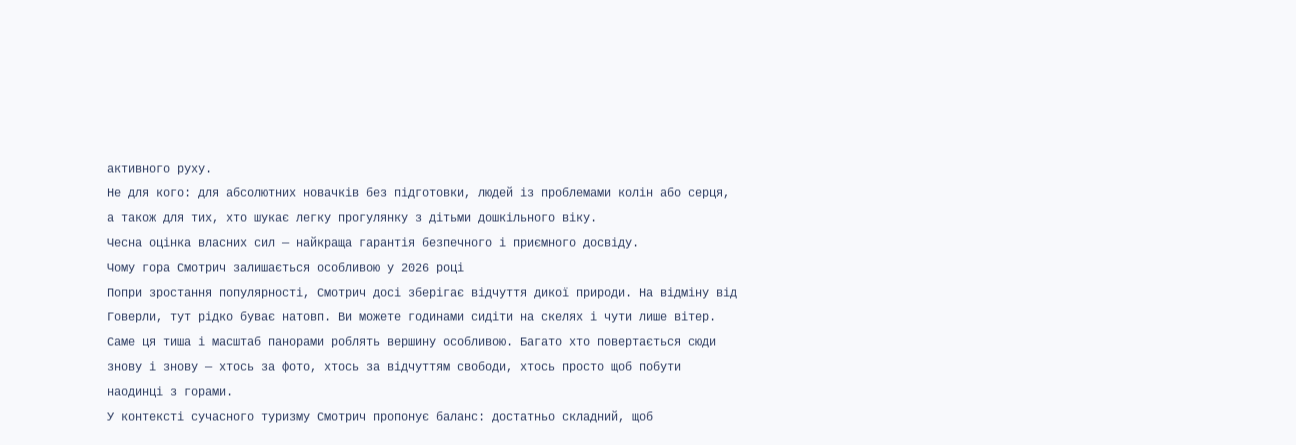активного руху.
Не для кого: для абсолютних новачків без підготовки, людей із проблемами колін або серця, а також для тих, хто шукає легку прогулянку з дітьми дошкільного віку.
Чесна оцінка власних сил — найкраща гарантія безпечного і приємного досвіду.
Чому гора Смотрич залишається особливою у 2026 році
Попри зростання популярності, Смотрич досі зберігає відчуття дикої природи. На відміну від Говерли, тут рідко буває натовп. Ви можете годинами сидіти на скелях і чути лише вітер. Саме ця тиша і масштаб панорами роблять вершину особливою. Багато хто повертається сюди знову і знову — хтось за фото, хтось за відчуттям свободи, хтось просто щоб побути наодинці з горами.
У контексті сучасного туризму Смотрич пропонує баланс: достатньо складний, щоб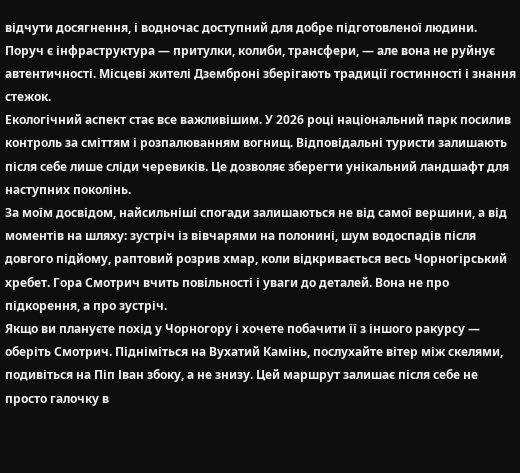відчути досягнення, і водночас доступний для добре підготовленої людини. Поруч є інфраструктура — притулки, колиби, трансфери, — але вона не руйнує автентичності. Місцеві жителі Дземброні зберігають традиції гостинності і знання стежок.
Екологічний аспект стає все важливішим. У 2026 році національний парк посилив контроль за сміттям і розпалюванням вогнищ. Відповідальні туристи залишають після себе лише сліди черевиків. Це дозволяє зберегти унікальний ландшафт для наступних поколінь.
За моїм досвідом, найсильніші спогади залишаються не від самої вершини, а від моментів на шляху: зустріч із вівчарями на полонині, шум водоспадів після довгого підйому, раптовий розрив хмар, коли відкривається весь Чорногірський хребет. Гора Смотрич вчить повільності і уваги до деталей. Вона не про підкорення, а про зустріч.
Якщо ви плануєте похід у Чорногору і хочете побачити її з іншого ракурсу — оберіть Смотрич. Підніміться на Вухатий Камінь, послухайте вітер між скелями, подивіться на Піп Іван збоку, а не знизу. Цей маршрут залишає після себе не просто галочку в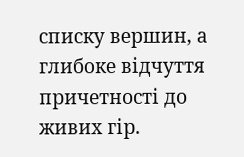списку вершин, а глибоке відчуття причетності до живих гір.